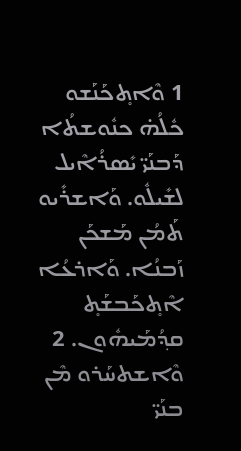1 ܘܶܐܬ̥ܟܰܢܰܫܘ ܟܽܠܳܗ̇ ܟܢܽܘܫܬܳܐ ܕܰܒܢܰܝ̈ ܝܺܣܪܳܐܶܝܠ ܠܫܺܝܠܽܘ. ܘܰܐܫܪܺܝܘ ܬܰܡܳܢ ܡܰܫܟܰܢ ܙܰܒܢܳܐ. ܘܰܐܪܥܳܐ ܐܶܬ̥ܟܰܒܫܰܬ̥ ܩܕ݂ܳܡܰܝܗܽܘܢ. 2 ܘܶܐܫܬܚܰܪܘ ܡܶܢ ܒܢܰܝ̈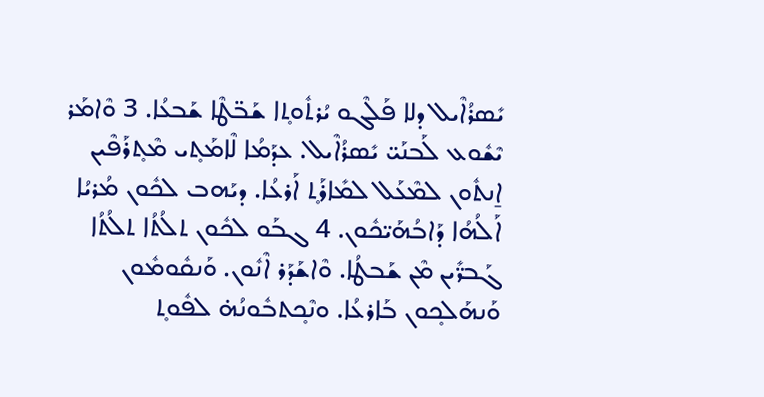ܝܺܣܪܳܐܶܝܠ ܕܠܐ ܦܰܠܶܓܘ ܝܳܪܬܽܘܬ̥ܐ ܫܰܒ̈ܛܶܐ ܫܰܒܥܳܐ. 3 ܘܶܐܡܰܪ ܝܶܫܽܘܥ ܠܰܒܢܰܝ̈ ܝܺܣܪܳܐܶܝܠ. ܥܕܰܡܳܐ ܠܶܐܡܰܬ̥ܝ ܡܶܬ̥ܪܰܦܶܝܢ ܐ̱ܢܬܽܘܢ ܠܡܶܥܰܠ ܠܡܺܐܪܰܬ̥ ܐܰܪܥܳܐ. ܕܝܰܗܒ ܠܟܽܘܢ ܡܳܪܝܳܐ ܐܰ‌ܠܳܗܳܐ ܕܰܐܒܳܗܰܝ̈ܟܽܘܢ. 4 ܓܒܰܘ ܠܟܽܘܢ ܬܠܳܬܳܐ ܬܠܳܬܳܐ ܓܰܒܖ̈ܺܝܢ ܡܶܢ ܫܰܒܛܳܐ. ܘܶܐܫܰܕܰܪ ܐܶܢܽܘܢ. ܘܰܢܩܽܘܡܽܘܢ ܘܰܢܗܰܠܟ̥ܘܢ ܒܰܐܪܥܳܐ. ܘܢܶܟ̥ܬܒܽܘܢܳܗ̇ ܠܦܽܘܬ̥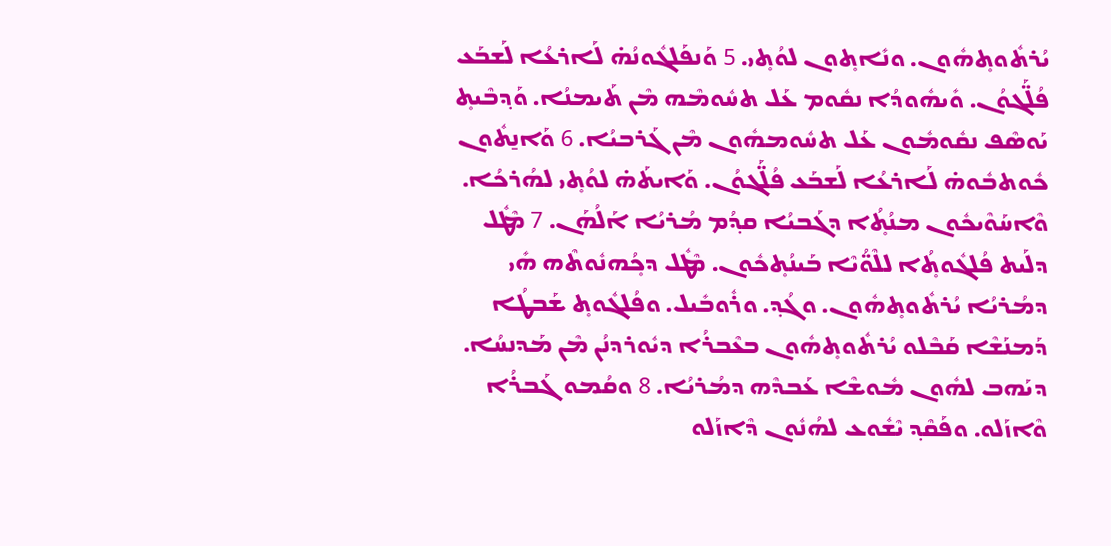ܝܳܪܬܽܘܬ̥ܗܽܘܢ. ܘܢܺܐܬ̥ܘܢ ܠܘܳܬ̥ܝ. 5 ܘܰܢܦܰܠܓܽܘܢܳܗ̇ ܠܰܐܪܥܳܐ ܠܰܫܒܰܥ ܦܳܠ̈ܰܓܘܳܢ. ܘܺܝܗܽܘܕܳܐ ܢܩܽܘܡ ܥܰܠ ܬܚܽܘܡܶܗ ܡܶܢ ܬܰܝܡܢܳܐ. ܘܰܕ݂ܒܶܝܬ̥ ܝܰܘܣܶܦ ܢܩܽܘܡܽܘܢ ܥܰܠ ܬܚܽܘܡܗܽܘܢ ܡܶܢ ܓܰܪܒܝܳܐ. 6 ܘܰܐܢ̱ܬܽܘܢ ܟܽܘܬܒܽܘܗ̇ ܠܰܐܪܥܳܐ ܠܰܫܒܰܥ ܦܳܠ̈ܰܓܘܳܢ. ܘܰܐܝܬܰܗ̇ ܠܘܳܬ̥ܝ ܠܗܳܪܟܳܐ. ܘܶܐܚܰܘܶܝܟܽܘܢ ܡܢܳܬ̥ܳܐ ܕܓܰܒܝܳܐ ܩܕ݂ܳܡ ܡܳܪܝܳܐ ܐܰܠܳܗܰܢ. 7 ܡܶܛܽܠ ܕܠܰܝܬ ܦܳܠܓܽܘܬ̥ܳܐ ܠܠܶܘ̈ܳܝܶܐ ܒܰܝܢܳܬ̥ܟܽܘܢ. ܡܶܛܽܠ ܕܟ̥ܳܗܢܽܘܬܶܗ ܗܺܝ ܕܡܳܪܝܳܐ ܝܳܪܬܽܘܬ̥ܗܽܘܢ. ܘܓܳܕ݂. ܘܪܽܘܒܺܝܠ. ܘܦܳܠܓܽܘܬ̥ ܫܰܒܛܳܐ ܕܰܡܢܰܫܶܐ ܩܰܒܶܠܘ ܝܳܪܬܽܘܬ̥ܗܽܘܢ ܒܥܶܒܪܳܐ ܕܝܽܘܪܕܢܳܢ ܡܶܢ ܡܰܕܢܚܳܐ. ܕܝܰܗܒ ܠܗܽܘܢ ܡܽܘܫܶܐ ܥܰܒܕܶܗ ܕܡܳܪܝܳܐ. 8 ܘܩܳܡܘ ܓܰܒܪܳܐ ܘܶܐܙܰܠܘ. ܘܦܰܩܶܕ݂ ܝܶܫܽܘܥ ܠܗܳܢܽܘܢ ܕܶܐܙܰܠܘ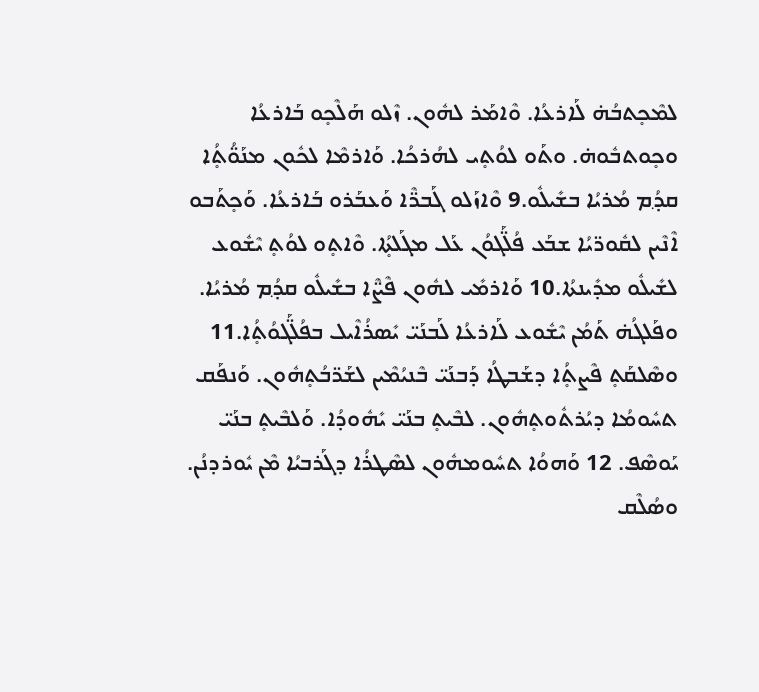ܠܡܶܟ̥ܬܒܳܗ̇ ܠܰܐܪܥܳܐ. ܘܶܐܡܰܪ ܠܗܽܘܢ. ܙܶܠܘ ܗܰܠܶܟ̥ܘ ܒܰܐܪܥܳܐ ܘܟ̥ܘܬܒܽܘܗ̇. ܘܬܰܘ ܠܘܳܬ̥ܝ ܠܗܳܪܟܳܐ. ܘܰܐܪܡܶܐ ܠܟܽܘܢ ܡܢܰܘ̈ܳܬ̥ܳܐ ܩܕ݂ܳܡ ܡܳܪܝܳܐ ܒܫܺܝܠܽܘ.9 ܘܶܐܙܰܠܘ ܓܰܒܖ̈ܶܐ ܘܰܥܒܰܪܘ ܒܰܐܪܥܳܐ. ܘܰܟ̥ܬܰܒܘ ܐܶܢܶܝܢ ܠܩܽܘܖ̈ܝܳܐ ܫܒܰܥ ܦܳܠ̈ܰܓܘܳܢ ܥܰܠ ܡܓܰܠܬ̥ܳܐ. ܘܶܐܬ̥ܘ ܠܘܳܬ̥ ܝܶܫܽܘܥ ܠܫܺܝܠܽܘ ܡܕܺܝܢܬܳܐ.10 ܘܰܐܪܡܺܝ ܠܗܽܘܢ ܦܶܨ̈ܶܐ ܒܫܺܝܠܽܘ ܩܕ݂ܳܡ ܡܳܪܝܳܐ. ܘܦܰܠܓܳܗ̇ ܬܰܡܳܢ ܝܶܫܽܘܥ ܠܰܐܪܥܳܐ ܠܰܒܢܰܝ̈ ܝܺܣܪܳܐܶܝܠ ܒܦܳܠ̈ܰܓܘܳܬ̥ܳܐ.11 ܘܣܶܠܩܰܬ̥ ܦܶܨܬ̥ܳܐ ܕܫܰܒܛܳܐ ܕܰܒܢܰܝ̈ ܒܶܢܝܳܡܶܝܢ ܠܫܰܖ̈ܒܳܬ̥ܗܽܘܢ. ܘܰܢܦܰܩ ܬܚܽܘܡܳܐ ܕܝܳܪܬܽܘܬ̥ܗܽܘܢ. ܠܒܶܝܬ̥ ܒܢܰܝ̈ ܝܺܗܽܘܕܳܐ. ܘܰܠܒܶܝܬ̥ ܒܢܰܝ̈ ܝܰܘܣܶܦ. 12 ܘܰܗܘܳܐ ܬܚܽܘܡܗܽܘܢ ܠܣܶܛܪܳܐ ܕܓܰܪܒܝܳܐ ܡܶܢ ܝܽܘܪܕܢܳܢ. ܘܣܳܠܶܩ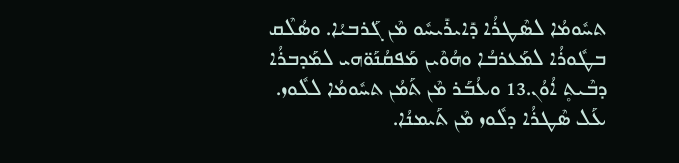ܬܚܽܘܡܳܐ ܠܣܶܛܪܳܐ ܕܺܐܝܪܺܝܚܽܘ ܡܶܢ ܓܰܪܒܝܳܐ. ܘܣܳܠܶܩ ܒܛܽܘܪܳܐ ܠܡܰܥܪܒܳܐ ܘܗܳܘܶܝܢ ܡܰܦܩܳܢܰܘ̈ܗܝ ܠܡܰܕܒܪܳܐ ܕܒܶܝܬ̥ ܐܳܘܳܢ.13 ܘܥܳܒܰܪ ܡܶܢ ܬܰܡܳܢ ܬܚܽܘܡܳܐ ܠܠܽܘܙ. ܥܰܠ ܣܶܛܪܳܐ ܕܠܽܘܙ ܡܶܢ ܬܰܝܡܢܳܐ.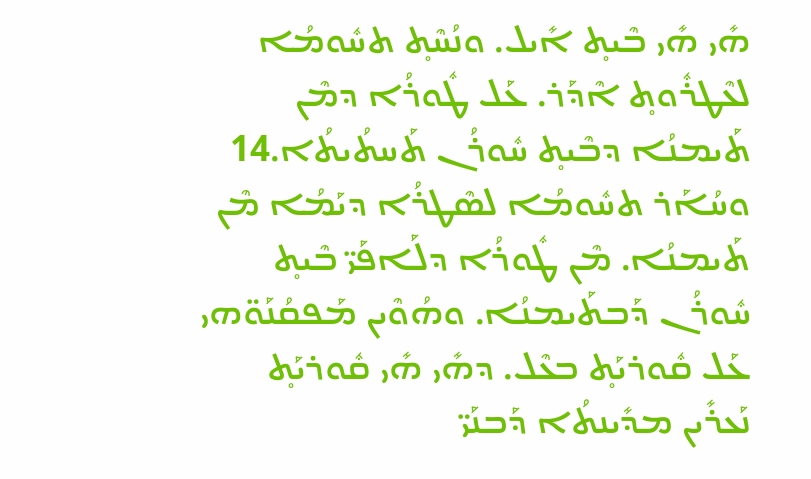ܗܺܝ ܗܺܝ ܒܶܝܬ̥ ܐܺܝܠ. ܘܢܳܚܶܬ̥ ܬܚܽܘܡܳܐ ܠܥܶܛܪܽܘܬ̥ ܐܶܕܰܪ. ܥܰܠ ܛܽܘܪܳܐ ܕܡܶܢ ܬܰܝܡܢܳܐ ܕܒܶܝܬ̥ ܚܽܘܪܳܢ ܬܰܚܬܳܝܬܳܐ.14 ܘܚܳܐܰܪ ܬܚܽܘܡܳܐ ܠܣܶܛܪܳܐ ܕܝܰܡܳܐ ܡܶܢ ܬܰܝܡܢܳܐ. ܡܶܢ ܛܽܘܪܳܐ ܕܠܰܐܦܰܝ̈ ܒܶܝܬ̥ ܚܽܘܪܳܢ ܕܰܒܬܰܝܡܢܳܐ. ܘܗܳܘܶܝܢ ܡܰܦܩܳܢܰܘ̈ܗܝ ܥܰܠ ܩܽܘܪܝܰܬ̥ ܒܥܶܠ. ܕܗܺܝ ܗܺܝ ܩܽܘܪܝܰܬ̥ ܢܰܥܪܺܝܢ ܡܕܺܝܢܬܳܐ ܕܰܒܢܰܝ̈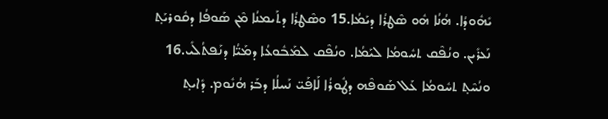ܝܺܗܽܘܕܳܐ. ܗܳܢܳܐ ܗܽܘ ܣܶܛܪܳܐ ܕܝܰܡܳܐ.15 ܘܣܶܛܪܳܐ ܕܬܰܝܡܢܳܐ ܡܶܢ ܣܰܘܦܳܐ ܕܩܽܘܪܝܰܬ̥ ܢܰܥܪܺܝܢ. ܘܢܳܦܶܩ ܬܚܽܘܡܳܐ ܠܝܰܡܳܐ. ܘܢܳܦܶܩ ܠܡܰܒܽܘܥܳܐ ܕܡܰܝ̈ܳܐ ܕܢܰܦܬܳܠܺܝ.16 ܘܢܳܚܶܬ̥ ܬܚܽܘܡܳܐ ܥܰܠ ܣܰܘܦܶܗ ܕܛܽܘܪܳܐ ܠܰܐܦܰܝ̈ ܢܰܚܠܳܐ ܕܒܰܪ ܗܳܢܽܘܡ. ܕܺܐܝܬ̥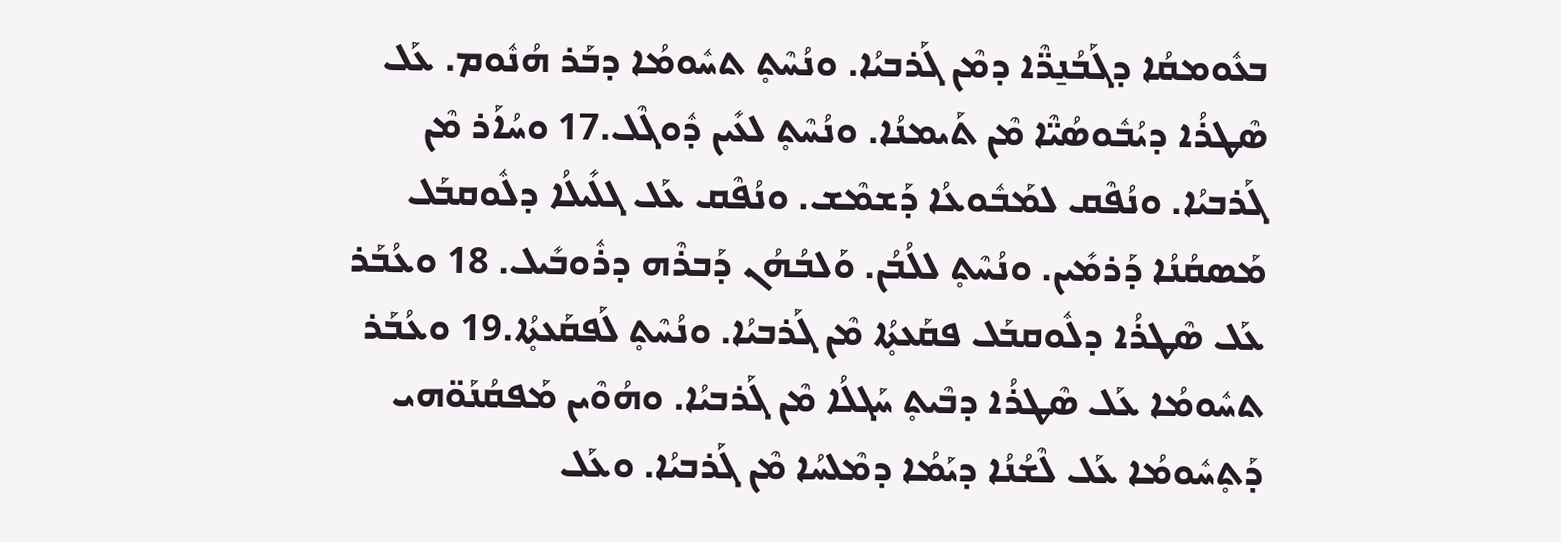ܒܥܽܘܡܩܳܐ ܕܓܰܒܳܢ̱ܖ̈ܶܐ ܕܡܶܢ ܓܰܪܒܝܳܐ. ܘܢܳܚܶܬ̥ ܬܚܽܘܡܳܐ ܕܒܰܪ ܗܳܢܽܘܡ. ܥܰܠ ܣܶܛܪܳܐ ܕܝܳܒܽܘܣܳܝ̈ܶܐ ܡܶܢ ܬܰܝܡܢܳܐ. ܘܢܳܚܶܬ̥ ܠܥܺܝܢ ܕܽܘܓܶܠ.17 ܘܚܳܐܰܪ ܡܶܢ ܓܰܪܒܝܳܐ. ܘܢܳܦܶܩ ܠܡܰܒܽܘܥܳܐ ܕܰܫܡܶܫ. ܘܢܳܦܶܩ ܥܰܠ ܓܠܺܝܠܳܐ ܕܠܽܘܩܒܰܠ ܡܰܣܩܳܢܳܐ ܕܰܪܡܺܝܢ. ܘܢܳܚܶܬ̥ ܠܠܳܒܳܢ. ܘܰܠܒܳܗܳܢ ܕܰܒܪܶܗ ܕܪܽܘܒܺܝܠ. 18 ܘܥܳܒܰܪ ܥܰܠ ܣܶܛܪܳܐ ܕܠܽܘܩܒܰܠ ܦܩܰܥܬ̥ܳܐ ܡܶܢ ܓܰܪܒܝܳܐ. ܘܢܳܚܶܬ̥ ܠܰܦܩܰܥܬ̥ܳܐ.19 ܘܥܳܒܰܪ ܬܚܽܘܡܳܐ ܥܰܠ ܣܶܛܪܳܐ ܕܒܶܝܬ̥ ܚܰܓܠܳܐ ܡܶܢ ܓܰܪܒܝܳܐ. ܘܗܳܘܶܝܢ ܡܰܦܩܳܢܰܘ̈ܗܝ ܕܰܬ̥ܚܽܘܡܳܐ ܥܰܠ ܠܶܫܳܢܳܐ ܕܝܰܡܳܐ ܕܡܶܠܚܳܐ ܡܶܢ ܓܰܪܒܝܳܐ. ܘܥܰܠ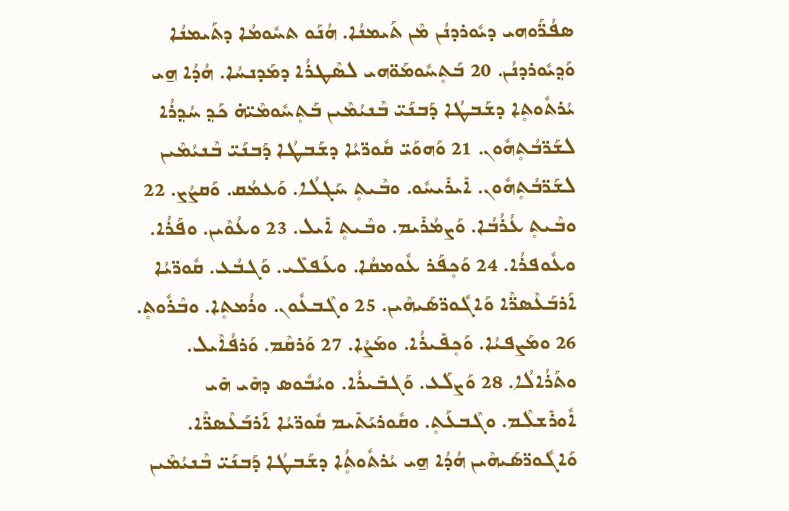ܣܦܳܖ̈ܰܘܗܝ ܕܝܽܘܪܕܢܳܢ ܡܶܢ ܬܰܝܡܢܳܐ. ܗܳܢܰܘ ܬܚܽܘܡܳܐ ܕܬܰܝܡܢܳܐ ܘܰܕ݂ܝܽܘܪܕܢܳܢ. 20 ܒܰܬ̥ܚܽܘܡܰܘ̈ܗܝ ܠܣܶܛܪܳܐ ܕܡܰܕܢܚܳܐ. ܗܳܕܳܐ ܗ̱ܝ ܝܳܪܬܽܘܬ̥ܐ ܕܫܰܒܛܳܐ ܕܰܒܢܰܝ̈ ܒܶܢܝܳܡܶܝܢ ܒܰܬ̥ܚܽܘܡܶܝ̈ܗ̇ ܟܰܕ݂ ܚܳܕ݂ܪܳܐ ܠܫܰܖ̈ܒܳܬ̥ܗܽܘܢ. 21 ܘܰܗܘܰܝ̈ ܩܽܘܖ̈ܝܳܐ ܕܫܰܒܛܳܐ ܕܰܒܢܰܝ̈ ܒܶܢܝܳܡܶܝܢ ܠܫܰܖ̈ܒܳܬ̥ܗܽܘܢ. ܐܺܝܪܺܝܚܽܘ. ܘܒܶܝܬ̥ ܚܰܓܠܳܐ. ܘܰܥܡܳܩ. ܘܰܩܨܳܨ. 22 ܘܒܶܝܬ̥ ܥܳܪܳܒܳܐ. ܘܰܨܡܳܪܺܝܡ. ܘܒܶܝܬ̥ ܐܺܝܠ. 23 ܘܥܳܘܶܝܢ. ܘܦܰܪܳܐ. ܘܥܽܘܦܪܳܐ. 24 ܘܰܟ̥ܦܰܪ ܥܽܘܡܩܳܐ. ܘܥܰܦܠܺܝ. ܘܰܓܒܳܥ. ܩܽܘܖ̈ܝܳܐ ܐܰܪܒܰܥܶܣܖ̈ܶܐ ܘܰܐܓܽܘܖ̈ܣܰܝܗܶܝܢ. 25 ܘܓܶܒܥܽܘܢ. ܘܪܳܡܬ̥ܐ. ܘܒܶܪܽܘܬ̥. 26 ܘܡܰܨܦܝܳܐ. ܘܰܟ̥ܦܺܝܪܳܐ. ܘܡܰܨܳܐ. 27 ܘܰܪܩܶܡ. ܘܰܪܦܳܐܶܝܠ. ܘܬܰܪܳܐܠܳܐ. 28 ܘܰܨܠܰܥ. ܘܰܓܒܺܝܪܳܐ. ܘܝܳܒܽܘܣ ܕܗܺܝ ܗܺܝ ܐܽܘܪܺܫܠܶܡ. ܘܓܶܒܥܰܬ̥. ܘܩܽܘܪܝܰܬܺܝܡ ܩܽܘܖ̈ܝܳܐ ܐܰܪܒܰܥܶܣܖ̈ܶܐ. ܘܰܐܓܽܘܖ̈ܣܰܝܗܶܝܢ ܗܳܕܳܐ ܗ̱ܝ ܝܳܪܬܽܘܬ̥ܳܐ ܕܫܰܒܛܳܐ ܕܰܒܢܰܝ̈ ܒܶܢܝܳܡܶܝܢ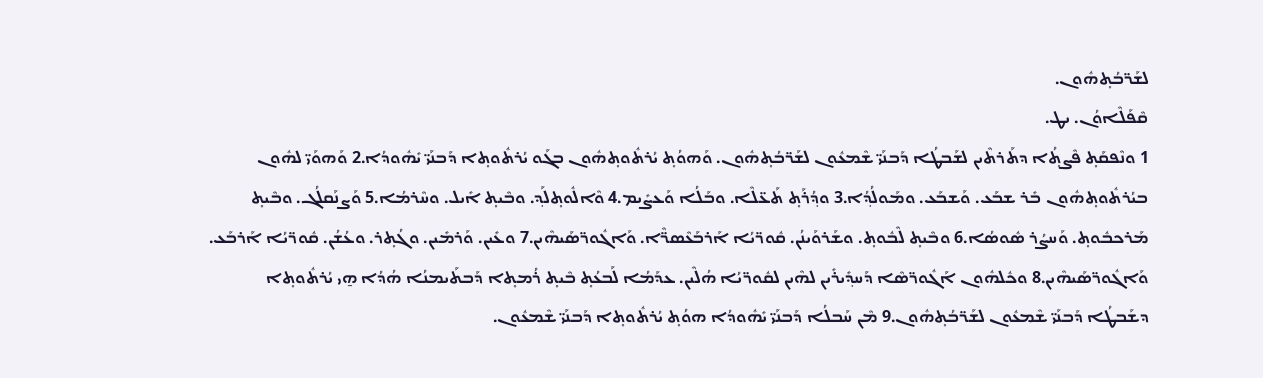ܠܫܰܖ̈ܒܳܬ̥ܗܽܘܢ.
ܩܶܦܰܠܶܐܘܳܢ. ܝܛ.
1 ܘܢܶܦܩܰܬ̥ ܦܶܨܬ̥ܳܐ ܕܬܰܪܬܶܝܢ ܠܫܰܒܛܳܐ ܕܰܒܢܰܝ̈ ܫܶܡܥܽܘܢ ܠܫܰܖ̈ܒܳܬ̥ܗܽܘܢ. ܘܰܗܘܳܬ̥ ܝܳܪܬܽܘܬ̥ܗܽܘܢ ܒܓܰܘ ܝܳܪܬܽܘܬ̥ܐ ܕܰܒܢܰܝ̈ ܝܺܗܽܘܕܳܐ.2 ܘܰܗܘܰܝ̈ ܠܗܽܘܢ ܒܝܳܪܬܽܘܬ̥ܗܽܘܢ ܒܺܪ ܫܒܰܥ. ܘܰܫܒܰܥ. ܘܡܰܘܠܳܕ݂ܳܐ.3 ܘܕ݂ܳܪܰܬ̥ ܬܰܥ̈ܠܶܐ. ܘܒܰܠܳܐ ܘܰܥܨܺܝܡ.4 ܘܶܐܠܽܘܬ̥ܠܰܕ݂. ܘܒܶܝܬ̥ ܐܺܝܠ. ܘܚܶܪܡܳܐ.5 ܘܰܨܢܰܩܠܳܓ. ܘܒܶܝܬ̥ ܡܰܪܟܒܽܘܬ̥. ܘܰܚܨܳܪ ܣܽܘܣܳܐ.6 ܘܒܶܝܬ̥ ܠܶܒܽܘܬ̥. ܘܫܰܪܘܰܝܢܳܢ. ܩܽܘܖ̈ܝܳܐ ܐܰܪܒܰܥܶܣܖ̈ܶܐ. ܘܰܐܓܽܘܖ̈ܣܰܝܗܶܝܢ.7 ܘܥܺܝܢ. ܘܰܪܡܺܝܢ. ܘܓܳܬ̥ܪ. ܘܥܳܫܳܢ. ܩܽܘܖ̈ܝܳܐ ܐܰܪܒܰܥ. ܘܰܐܓܽܘܖ̈ܣܰܝܗܶܝܢ.8 ܘܟܽܠܗܽܘܢ ܐܰܓܽܘܖ̈ܣܶܐ ܕܰܚܕ݂ܺܝܪܺܝܢ ܠܗܶܝܢ ܠܩܽܘܖ̈ܝܳܐ ܗܳܠܶܝܢ. ܥܕܰܡܳܐ ܠܰܒܥܳܬ̥ ܒܶܝܬ̥ ܪܳܡܬ̥ܐ ܕܰܒܬܰܝܡܢܳܐ ܗܳܕܳܐ ܗ̱ܝ ܝܳܪܬܽܘܬ̥ܐ ܕܫܰܒܛܳܐ ܕܰܒܢܰܝ̈ ܫܶܡܥܽܘܢ ܠܫܰܖ̈ܒܳܬ̥ܗܽܘܢ.9 ܡܶܢ ܚܰܒܠܳܐ ܕܰܒܢܰܝ̈ ܝܺܗܽܘܕܳܐ ܗܘܳܬ̥ ܝܳܪܬܽܘܬ̥ܐ ܕܰܒܢܰܝ̈ ܫܶܡܥܽܘܢ.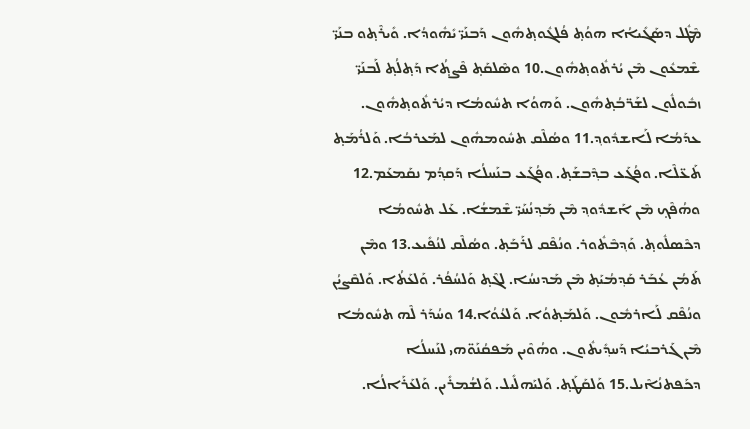ܡܶܛܽܠ ܕܣܰܓܺܝܐܳܐ ܗܘܳܬ̥ ܦܳܠܓܽܘܬ̥ܗܽܘܢ ܕܰܒܢܰܝ̈ ܝܺܗܽܘܕܳܐ. ܘܺܝܪܶܬ̥ܘ ܒܢܰܝ̈ ܫܶܡܥܽܘܢ ܡܶܢ ܝܳܪܬܽܘܬ̥ܗܽܘܢ.10 ܘܣܶܠܩܰܬ̥ ܦܶܨܬ̥ܳܐ ܕܰܬ̥ܠܳܬ̥ ܠܰܒܢܰܝ̈ ܙܒܽܘܠܽܘܢ ܠܫܰܖ̈ܒܳܬ̥ܗܽܘܢ. ܘܰܗܘܳܐ ܬܚܽܘܡܳܐ ܕܝܳܪܬܽܘܬ̥ܗܽܘܢ. ܥܕܰܡܳܐ ܠܰܐܫܕܽܘܕ݂.11 ܘܣܳܠܶܩ ܬܚܽܘܡܗܽܘܢ ܠܡܰܥܪܒܳܐ. ܘܰܠܪܳܡܰܬ̥ ܬܰܥ̈ܠܶܐ. ܘܦܳܓܰܥ ܒܕ݂ܶܒܫܰܬ̥. ܘܦܳܓܰܥ ܒܢܰܚܠܳܐ ܕܰܩܕ݂ܳܡ ܢܩܰܡܥܰܡ.12 ܘܗܳܦܶܟ̥ ܡܶܢ ܐܰܫܕܽܘܕ݂ ܡܶܢ ܡܰܕ݂ܢܳܚܰܝ̈ ܫܶܡܫܳܐ. ܥܰܠ ܬܚܽܘܡܳܐ ܕܟܶܣܠܽܘܬ̥. ܘܰܕ݂ܒܶܬܽܘܪ. ܘܢܳܦܶܩ ܠܪܰܒܰܬ̥. ܘܣܳܠܶܩ ܠܢܳܦܺܝܥ.13 ܘܡܶܢ ܬܰܡܳܢ ܥܳܒܰܪ ܩܰܕ݂ܡܳܝܰܬ̥ ܡܶܢ ܡܰܕܢܚܳܐ. ܠܓܶܬ̥ ܘܰܠܚܳܦܳܪ. ܘܰܠܥܰܬܳܐ. ܘܰܠܩܶܨܝܳܢ ܘܢܳܦܶܩ ܠܰܐܪܡܽܘܢ. ܘܰܠܡܰܬ̥ܘܳܐ. ܘܰܠܥܳܘܳܐ.14 ܘܚܳܕܰܪ ܠܶܗ ܬܚܽܘܡܳܐ ܡܶܢ ܓܰܪܒܝܳܐ ܕܰܚܕ݂ܺܝܬܽܘܢ. ܘܗܳܘܶܝܢ ܡܰܦܩܳܢܰܘ̈ܗܝ ܠܢܰܚܠܳܐ ܕܟܰܦܬܢܳܐܶܝܠ.15 ܘܰܠܩܰܛܰܬ̥. ܘܰܠܝܰܗܠܺܝܠ. ܘܰܠܫܳܡܪܺܝܢ. ܘܰܠܥܰܪܰܐܠܳܐ.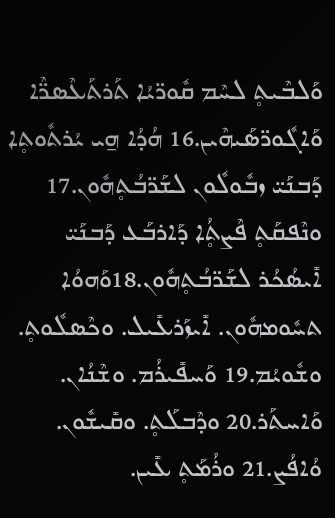ܘܰܠܒܶܝܬ̥ ܠܚܶܡ ܩܽܘܖ̈ܝܳܐ ܬܰܪܬܰܥܶܣܖ̈ܶܐ ܘܰܐܓܽܘܖ̈ܣܰܝܗܶܝܢ.16 ܗܳܕܳܐ ܗ̱ܝ ܝܳܪܬܽܘܬ̥ܐ ܕܰܒܢܰܝ̈ ܙܒܽܘܠܽܘܢ ܠܫܰܖ̈ܒܳܬ̥ܗܽܘܢ.17 ܘܢܶܦܩܰܬ̥ ܦܶܨܬ̥ܳܐ ܕܰܐܪܒܰܥ ܕܰܒܢܰܝ̈ ܐܺܝܣܳܟܳܪ ܠܫܰܖ̈ܒܳܬ̥ܗܽܘܢ.18ܘܰܗܘܳܐ ܬܚܽܘܡܗܽܘܢ. ܐܺܝܙܰܪܥܺܝܠ. ܘܟܶܣܠܽܘܬ̥. ܘܫܽܘܝܳܡ.19 ܘܰܚܦܺܝܪܳܡ. ܘܫܶܢܳܐܢ. ܘܰܐܚܬܰܪ.20 ܘܕܶܒܠܰܬ̥. ܘܩܺܝܫܽܘܢ. ܘܳܐܦܳܨ.21 ܘܪܳܡܰܬ̥ ܥܺܝܢ.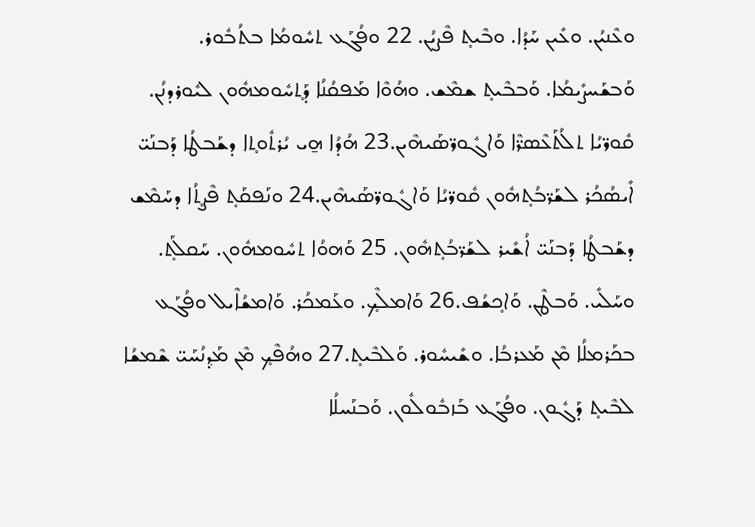ܘܥܶܢܝܳܢ. ܘܥܺܝܢ ܚܰܕܳܐ. ܘܒܶܝܬ̥ ܦܶܨܝܳܢ. 22 ܘܦܳܓܰܥ ܬܚܽܘܡܳܐ ܒܬܳܒܽܘܪ. ܘܰܒܫܰܚܨܺܝܡܳܐ. ܘܰܒܒܶܝܬ̥ ܫܡܶܫ. ܘܗܳܘܶܐ ܡܰܦܩܳܢܳܐ ܕܰܬ̥ܚܽܘܡܗܽܘܢ ܠܝܽܘܪܕܢܳܢ. ܩܽܘܖ̈ܝܳܐ ܬܠܳܬܰܥܶܣܖ̈ܶܐ ܘܰܐܓܽܘܖ̈ܣܰܝܗܶܝܢ.23 ܗܳܕܳܐ ܗ̱ܝ ܝܳܪܬܽܘܬ̥ܐ ܕܫܰܒܛܳܐ ܕܰܒܢܰܝ̈ ܐܺܝܣܳܟܳܪ ܠܫܰܖ̈ܒܳܬ̥ܗܽܘܢ ܩܽܘܖ̈ܝܳܐ ܘܰܐܓܽܘܖ̈ܣܰܝܗܶܝܢ.24 ܘܢܰܦܩܰܬ̥ ܦܶܨܬ̥ܳܐ ܕܚܰܡܶܫ ܕܫܰܒܛܳܐ ܕܰܒܢܰܝ̈ ܐܳܫܺܝܪ ܠܫܰܖ̈ܒܳܬ̥ܗܽܘܢ. 25 ܘܰܗܘܳܐ ܬܚܽܘܡܗܽܘܢ. ܚܰܩܠܰܬ̥. ܘܚܰܠܺܝ. ܘܰܒܛܶܢ. ܘܰܐܟ̥ܫܳܦ.26 ܘܰܐܡܠܶܟ̥. ܘܥܰܡܟܳܪ. ܘܰܐܡܫܳܐܶܝܠ ܘܦܳܓܰܥ ܒܟܰܪܡܠܳܐ ܡܶܢ ܡܰܥܪܒܳܐ. ܘܫܺܝܚܽܘܪ. ܘܰܠܒܶܝܬ̥.27 ܘܗܳܦܶܟ̥ ܡܶܢ ܡܰܕ݂ܢܳܚܰܝ̈ ܫܶܡܫܳܐ ܠܒܶܝܬ̥ ܕܰܓܽܘܢ. ܘܦܳܓܰܥ ܒܰܙܒܽܘܠܽܘܢ. ܘܰܒܢܰܚܠܳܐ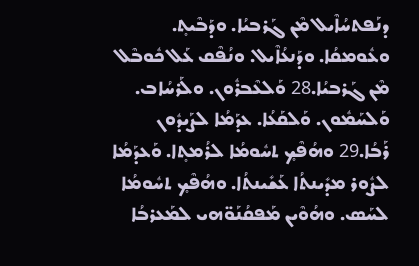ܕܢܰܦܬܚܳܐܶܝܠ ܡܶܢ ܓܰܪܒܝܳܐ. ܘܕܰܒܶܝܬ̥. ܘܥܽܘܡܩܳܐ. ܘܕܰܢܥܳܐܶܝܠ. ܘܢܳܦܶܩ ܥܰܠ ܟܽܘܒܶܠ ܡܶܢ ܓܰܪܒܝܳܐ.28 ܘܰܠܥܶܒܪܽܘܢ. ܘܠܰܪܚܳܐܒ. ܘܰܠܚܰܡܽܘܢ. ܘܰܠܩܰܥܳܐ. ܥܕܰܡܳܐ ܠܨܰܝܕܽܘܢ ܪܰܒܳܐ.29 ܘܗܳܦܶܟ̥ ܬܚܽܘܡܳܐ ܠܪܳܡܬ̥ܐ. ܘܰܥܕܰܡܳܐ ܠܨܽܘܪ ܡܕܺܝܢܬܳܐ ܥܰܫܺܝܢܬܳܐ. ܘܗܳܦܶܟ̥ ܬܚܽܘܡܳܐ ܠܚܰܣ. ܘܗܳܘܶܝܢ ܡܰܦܩܳܢܰܘ̈ܗܝ ܠܡܰܥܪܒܳܐ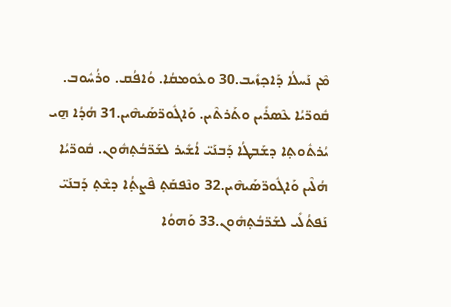ܡܶܢ ܢܰܚܠܳܐ ܕܰܐܟ̥ܙܺܝܒ.30 ܘܥܽܘܡܩܳܐ. ܘܳܐܦܳܩ. ܘܪܳܚܽܘܒ. ܩܽܘܖ̈ܝܳܐ ܥܶܣܪܺܝܢ ܘܬܰܪܬܶܝܢ. ܘܰܐܓܽܘܖ̈ܣܰܝܗܶܝܢ.31 ܗܳܕܳܐ ܗ̱ܝ ܝܳܪܬܽܘܬ̥ܐ ܕܫܰܒܛܳܐ ܕܰܒܢܰܝ̈ ܐܳܫܺܝܪ ܠܫܰܖ̈ܒܳܬ̥ܗܽܘܢ. ܩܽܘܖ̈ܝܳܐ ܗܳܠܶܝܢ ܘܰܐܓܽܘܖ̈ܣܰܝܗܶܝܢ.32 ܘܢܶܦܩܰܬ̥ ܦܶܨܬ̥ܳܐ ܕܫܶܬ̥ ܕܰܒܢܰܝ̈ ܢܰܦܬܳܠܺܝ ܠܫܰܖ̈ܒܳܬ̥ܗܽܘܢ.33 ܘܰܗܘܳܐ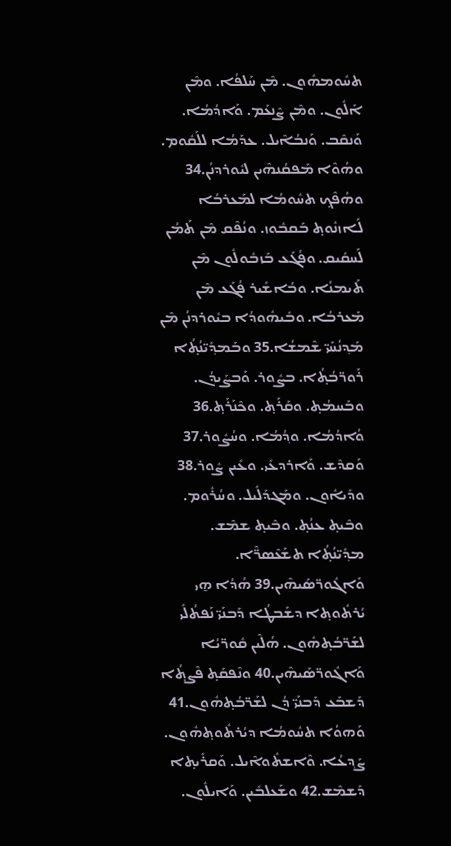ܬܚܽܘܡܗܽܘܢ. ܡܶܢ ܚܰܠܦܳܐ. ܘܡܶܢ ܐܰܠܽܘܢ. ܘܡܶܢ ܨܶܢܥܰܡ. ܘܰܐܕܳܡܳܐ. ܘܰܢܩܶܒ. ܘܰܢܒܳܐܶܝܠ. ܥܕܰܡܳܐ ܠܠܰܩܽܘܡ. ܘܗܳܘܶܐ ܡܰܦܩܳܢܗܶܝܢ ܠܝܽܘܪܕܢܳܢ.34 ܘܗܳܦܶܟ̥ ܬܚܽܘܡܳܐ ܠܡܰܥܪܒܳܐ ܠܰܐܙܢܽܘܬ̥ ܒܰܩܒܽܘܙ. ܘܢܳܦܶܩ ܡܶܢ ܬܰܡܳܢ ܠܰܚܩܺܝܩ. ܘܦܳܓܰܥ ܒܰܙܒܽܘܠܽܘܢ ܡܶܢ ܬܰܝܡܢܳܐ. ܘܒܳܐܫܺܝܪ ܦܳܓܰܥ ܡܶܢ ܡܰܥܪܒܳܐ. ܘܒܺܝܗܽܘܕܳܐ ܒܝܽܘܪܕܢܳܢ ܡܶܢ ܡܰܕ݂ܢܳܚܰܝ̈ ܫܶܡܫܳܐ.35 ܘܒܰܡܕ݂ܺܝ̈ܢܳܬ̥ܳܐ ܪܰܘܖ̈ܒܳܬ̥ܳܐ. ܒܨܽܘܪ. ܘܰܒܨܰܝܕܳܢ. ܘܒܰܚܡܳܬ̥. ܘܩܰܪܰܬ̥. ܘܟܶܢܰܪܰܬ̥.36 ܘܳܐܕܳܡܳܐ. ܘܕ݂ܳܡܳܐ. ܘܚܳܨܽܘܪ.37 ܘܰܩܕܶܫ. ܘܰܐܪܕܥܺܝ. ܘܥܺܝܢ ܨܽܘܪ.38 ܘܕܺܝܐܽܘܢ. ܘܡܰܓܕܰܠܺܝܠ. ܘܚܳܪܽܘܡ. ܘܒܶܝܬ̥ ܥܢܳܬ̥. ܘܒܶܝܬ̥ ܫܡܶܫ. ܡܕ݂ܺܝ̈ܢܳܬ̥ܳܐ ܬܫܰܥܶܣܖ̈ܶܐ. ܘܰܐܓܽܘܖ̈ܣܰܝܗܶܝܢ.39 ܗܳܕܳܐ ܗ̱ܝ ܝܳܪܬܽܘܬ̥ܐ ܕܫܰܒܛܳܐ ܕܰܒܢܰܝ̈ ܢܰܦܬܳܠܺܝ ܠܫܰܖ̈ܒܳܬ̥ܗܽܘܢ. ܗܳܠܶܝܢ ܩܽܘܖ̈ܝܳܐ ܘܰܐܓܽܘܖ̈ܣܰܝܗܶܝܢ.40 ܘܢܶܦܩܰܬ̥ ܦܶܨܬ̥ܳܐ ܕܰܫܒܰܥ ܕܰܒܢܰܝ̈ ܕܳܢ ܠܫܰܖ̈ܒܳܬ̥ܗܽܘܢ.41 ܘܰܗܘܳܐ ܬܚܽܘܡܳܐ ܕܝܳܪܬܽܘܬ̥ܗܽܘܢ. ܨܰܕ݂ܥܳܐ. ܘܶܐܫܬܽܘܐܶܝܠ. ܘܰܩܪܺܝܬ̥ܐ ܕܰܫܡܶܫ.42 ܘܫܰܥܠܒܺܝܢ. ܘܰܐܝܠܽܘܢ.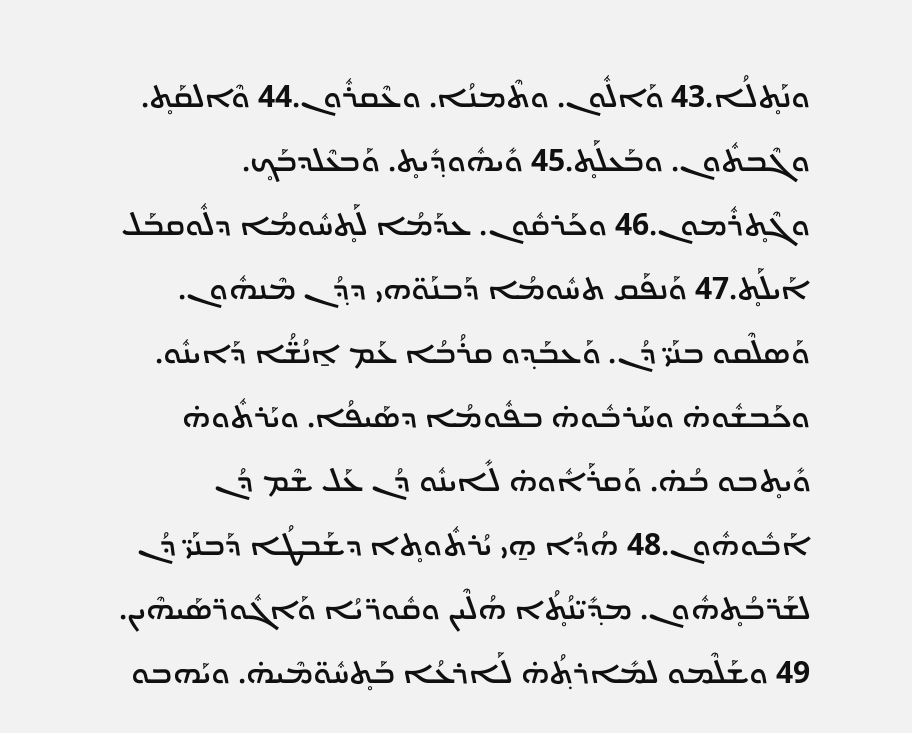ܘܢܰܬ̥ܠܳܐ.43 ܘܰܐܠܽܘܢ. ܘܬܶܡܢܳܐ. ܘܥܶܩܪܽܘܢ.44 ܘܶܐܠܩܰܬ̥. ܘܓܶܒܬܽܘܢ. ܘܒܰܥܠܰܬ̥.45 ܘܺܝܗܽܘܕ݂ܺܝܬ̥. ܘܰܒܥܶܠܕܒܰܟ̥. ܘܓܶܬ̥ܪܽܡܘܢ.46 ܘܟܰܪܩܽܘܢ. ܥܕܰܡܳܐ ܠܰܬ̥ܚܽܘܡܳܐ ܕܠܽܘܩܒܰܠ ܐܰܝܠܰܬ̥.47 ܘܰܢܦܰܩ ܬܚܽܘܡܳܐ ܕܰܒܢܰܘ̈ܗܝ ܕܕ݂ܳܢ ܡܶܢܗܽܘܢ. ܘܰܣܠܶܩܘ ܒܢܰܝ̈ ܕܳܢ. ܘܰܥܒܰܕ݂ܘ ܩܪܳܒܳܐ ܥܰܡ ܐ̱ܢܳܫ̈ܳܐ ܕܰܐܝܢܽܘ. ܘܟܰܒܫܽܘܗ̇ ܘܚܰܪܒܽܘܗ̇ ܒܦܽܘܡܳܐ ܕܣܰܝܦܳܐ. ܘܝܰܪܬܽܘܗ̇ ܘܺܝܬ̥ܒܘ ܒܳܗ̇. ܘܰܩܪܰܐܽܘܗ̇ ܠܺܐܝܢܽܘ ܕܳܢ ܥܰܠ ܫܶܡ ܕܳܢ ܐܰܒܽܘܗܽܘܢ.48 ܗܳܕܳܐ ܗ̱ܝ ܝܳܪܬܽܘܬ̥ܐ ܕܫܰܒܛܳܐ ܕܰܒܢܰܝ̈ ܕܳܢ ܠܫܰܖ̈ܒܳܬ̥ܗܽܘܢ. ܡܕ݂ܺܝ̈ܢܳܬ̥ܳܐ ܗܳܠܶܝܢ ܘܩܽܘܖ̈ܝܳܐ ܘܰܐܓܽܘܖ̈ܣܰܝܗܶܝܢ. 49 ܘܫܰܠܶܡܘ ܠܡܺܐܪܬ݂ܳܗ̇ ܠܰܐܪܥܳܐ ܒܰܬ̥ܚܽܘ̈ܡܶܝܗ̇. ܘܝܰܗܒܘ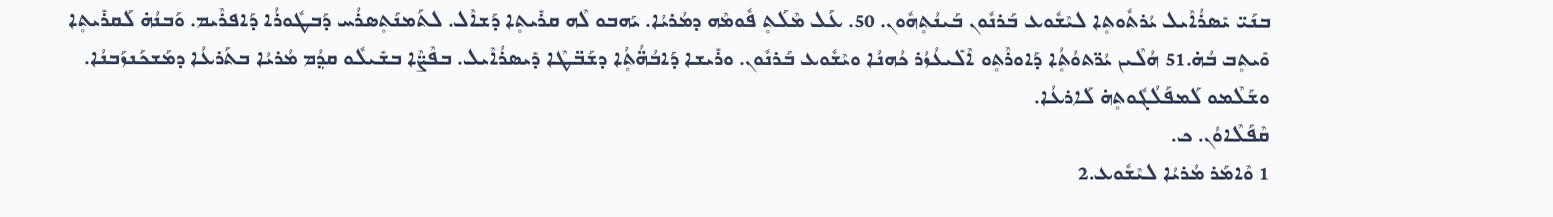ܒܢܰܝ̈ ܝܺܣܪܳܐܶܝܠ ܝܳܪܬܽܘܬ̥ܐ ܠܝܶܫܽܘܥ ܒܰܪܢܽܘܢ ܒܰܝܢܳܬ̥ܗܽܘܢ. 50. ܥܰܠ ܡܶܠܰܬ̥ ܦܽܘܡܶܗ ܕܡܳܪܝܳܐ. ܝܰܗܒܘ ܠܶܗ ܩܪܺܝܬ̥ܐ ܕܰܫܐܶܠ. ܠܬܰܡܢܰܬ̥ܣܪܳܚ ܕܰܒܛܽܘܪܳܐ ܕܰܐܦܪܶܝܡ. ܘܰܒܢܳܗ̇ ܠܰܩܪܺܝܬ̥ܐ ܘܺܝܬ̥ܒ ܒܳܗ̇.51 ܗܳܠܶܝܢ ܝܳܖ̈ܬܘܳܬ̥ܳܐ ܕܰܐܘܪܶܬ̥ܘ ܐܶܠܺܝܥܳܙܳܪ ܟܳܗܢܳܐ ܘܝܶܫܽܘܥ ܒܰܪܢܽܘܢ. ܘܪܺܝܫܐ ܕܰܐܒܳܗ̈ܳܬ̥ܳܐ ܕܫܰܒ̈ܛܶܐ ܕܺܝܣܪܳܐܶܝܠ. ܒܦܶܨ̈ܶܐ ܒܫܺܝܠܽܘ ܩܕ݂ܳܡ ܡܳܪܝܳܐ ܒܬܰܪܥܳܐ ܕܡܰܫܟܰܢܙܰܒܢܳܐ. ܘܫܰܠܶܡܘ ܠܰܡܦܰܠܳܓܽܘܬ̥ܗ̇ ܠܰܐܪܥܳܐ.
ܩܶܦܰܠܶܐܘܳܢ. ܟ.
1 ܘܶܐܡܰܪ ܡܳܪܝܳܐ ܠܝܶܫܽܘܥ.2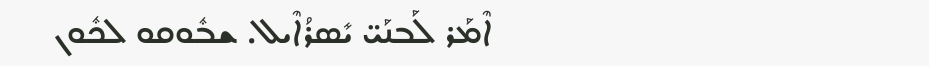ܐܶܡܰܪ ܠܰܒܢܰܝ̈ ܝܺܣܪܳܐܶܝܠ. ܫܒܽܘܩܘ ܠܟܽܘܢ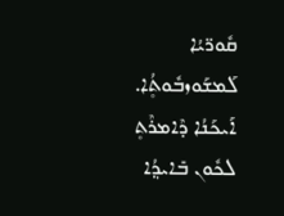ܩܽܘܖ̈ܝܳܐ ܠܰܡܫܰܘܙܒܽܘܬ̥ܳܐ. ܐܰܝܟܰܢܳܐ ܕܶܐܡܪܶܬ̥ ܠܟܽܘܢ ܒܺܐܝܕ݂ܳܐ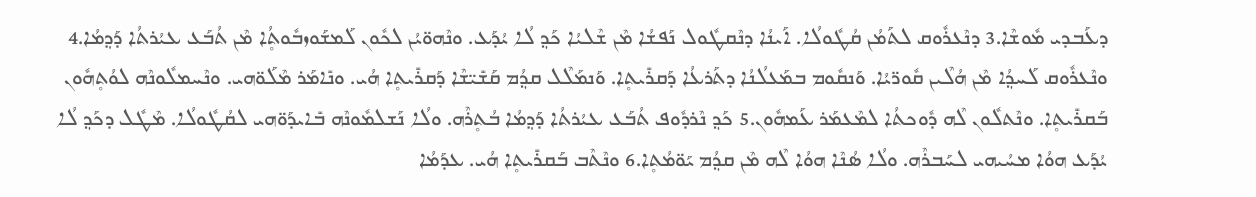ܕܥܰܒܕܝ ܡܽܘܫܶܐ.3 ܕܢܶܥܪܽܘܩ ܠܬܰܡܳܢ ܩܳܛܽܘܠܳܐ. ܐܰܝܢܳܐ ܕܢܶܩܛܽܘܠ ܢܰܦܫܳܐ ܡܶܢ ܫܶܠܝܳܐ ܟܰܕ݂ ܠܳܐ ܝܳܕܰܥ. ܘܢܶܗܘ̈ܝܳܢ ܠܟܽܘܢ ܠܰܡܫܰܘܙܒܽܘܬ̥ܳܐ ܡܶܢ ܬܳܒܰܥ ܥܝܳܪܬܳܐ ܕܰܕ݂ܡܳܐ.4 ܘܢܶܥܪܽܘܩ ܠܰܚܕ݂ܳܐ ܡܶܢ ܗܳܠܶܝܢ ܩܽܘܖ̈ܝܳܐ. ܘܰܢܩܽܘܡ ܒܡܰܥܠܳܢܳܐ ܕܬܰܪܥܳܐ ܕܰܩܪܺܝܬ̥ܐ. ܘܰܢܡܰܠܶܠ ܩܕ݂ܳܡ ܩܰܫܺܝ̈ܫܶܐ ܕܰܩܪܺܝܬ̥ܐ ܗܳܝ. ܘܢܺܐܡܰܪ ܡܶܠܰܘ̈ܗܝ. ܘܢܶܚܡܠܽܘܢܶܗ ܠܘܳܬ̥ܗܽܘܢ ܒܰܩܪܺܝܬ̥ܐ. ܘܢܶܬܠܽܘܢ ܠܶܗ ܕܽܘܟܬܳܐ ܠܡܶܥܡܰܪ ܥܰܡܗܽܘܢ.5 ܟܰܕ݂ ܢܶܪܕܽܘܦ ܬܳܒܰܥ ܥܝܳܪܬܳܐ ܕܰܕ݂ܡܳܐ ܒܳܬ̥ܪܶܗ. ܘܠܳܐ ܢܰܫܠܡܽܘܢܶܗ ܒܺܐܝܕܰܘ̈ܗܝ ܠܩܳܛܽܘܠܳܐ. ܡܶܛܽܠ ܕܟܰܕ݂ ܠܳܐ ܝܳܕܰܥ ܗܘܳܐ ܡܚܳܝܗܝ ܠܚܰܒܪܶܗ. ܘܠܳܐ ܣܳܢܶܐ ܗܘܳܐ ܠܶܗ ܡܶܢ ܩܕ݂ܳܡ ܝܰܘ̈ܡܳܬ̥ܐ.6 ܘܢܶܬܶܒ ܒܰܩܪܺܝܬ̥ܐ ܗܳܝ. ܥܕܰܡܳܐ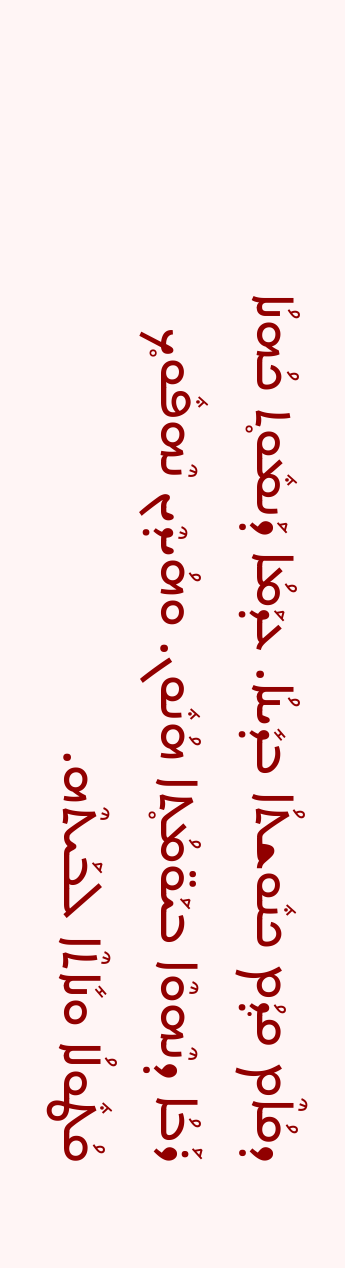ܕܩܳܐܶܡ ܩܕ݂ܳܡ ܟܢܽܘܫܬܳܐ ܒܕܺܝܢܳܐ. ܥܕܰܡܳܐ ܕܰܢܡܽܘܬ̥ ܟܳܗܢܳܐ ܪܰܒܳܐ ܕܢܶܗܘܶܐ ܒܝܰܘ̈ܡܳܬ̥ܐ ܗܳܢܽܘܢ. ܘܗܳܝܕܶܝܢ ܢܶܗܦܽܘܟ̥ ܩܳܛܽܘܠܳܐ ܘܢܺܐܬܶܐ ܠܒܰܝܬܶܗ.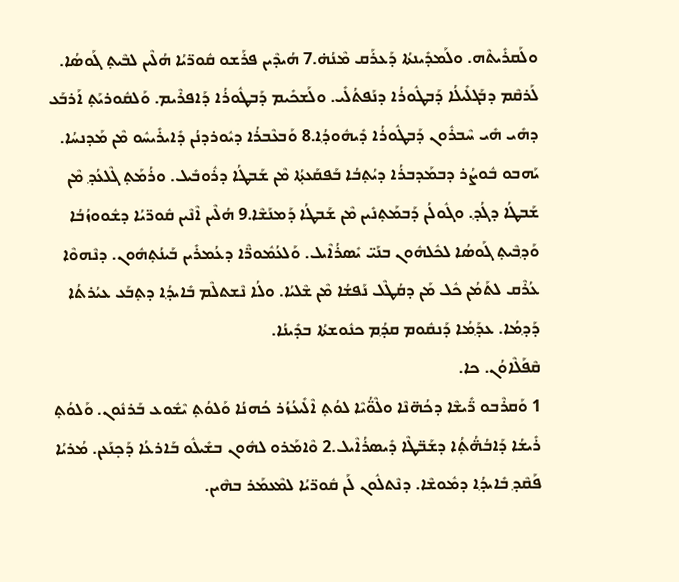ܘܠܰܩܪܺܝܬܶܗ. ܘܠܰܡܕܺܝܢܬܳܐ ܕܰܥܪܰܩ ܡܶܢܳܗ̇.7 ܗܳܝܕܶܝܢ ܦܪܰܫܘ ܩܽܘܖ̈ܝܳܐ ܗܳܠܶܝܢ ܠܒܶܝܬ̥ ܓܰܘܣܳܐ. ܠܰܪܩܶܡ ܕܒܰܓܠܺܝܠܳܐ ܕܰܒܛܽܘܪܳܐ ܕܢܰܦܬܳܠܺܝ. ܘܠܰܫܟܺܝܡ ܕܰܒܛܽܘܪܳܐ ܕܰܐܦܪܶܝܡ. ܘܰܠܩܽܘܪܝܰܬ̥ ܐܰܪܒܰܥ ܕܗܺܝ ܗܺܝ ܚܶܒܪܽܘܢ ܕܰܒܛܽܘܪܳܐ ܕܺܝܗܽܘܕ݂ܳܐ.8 ܘܰܒܥܶܒܪܳܐ ܕܝܽܘܪܕܢܳܢ ܕܺܐܝܪܺܝܚܽܘ ܡܶܢ ܡܰܕܢܚܳܐ. ܝܰܗܒܘ ܒܽܘܨܳܪ ܕܒܡܰܕܒܪܳܐ ܕܝܳܬ̥ܒܳܐ ܒܰܦܩܰܥܬ̥ܳܐ ܡܶܢ ܫܰܒܛܳܐ ܕܪܽܘܒܺܝܠ. ܘܪܳܡܰܬ̥ ܓܶܠܥܳܕ݂ ܡܶܢ ܫܰܒܛܳܐ ܕܓܳܕ݂. ܘܓܽܘܠܳܢ ܕܰܒܡܰܬ̥ܢܺܝܢ ܡܶܢ ܫܰܒܛܳܐ ܕܰܡܢܰܫܶܐ.9 ܗܳܠܶܝܢ ܐܶܢܶܝܢ ܩܽܘܖ̈ܝܳܐ ܕܫܽܘܘܙܳܒܳܐ ܘܰܕ݂ܒܶܝܬ̥ ܓܰܘܣܳܐ ܠܟܽܠܗܽܘܢ ܒܢܰܝ̈ ܝܺܣܪܳܐܶܝܠ. ܘܰܠܥܳܡܽܘܖ̈ܶܐ ܕܥܳܡܪܺܝܢ ܒܰܝܢܳܬ̥ܗܽܘܢ. ܕܢܶܗܘܶܐ ܥܳܪܶܩ ܠܬܰܡܳܢ ܟܽܠ ܡܰܢ ܕܩܳܛܶܠ ܢܰܦܫܳܐ ܡܶܢ ܫܶܠܝܳܐ. ܘܠܳܐ ܢܶܫܬܠܶܡ ܒܺܐܝܕ݂ܳܐ ܕܬ̥ܒܰܥ ܥܝܳܪܬܳܐ ܕܰܕ݂ܡܳܐ. ܥܕ݂ܰܡܳܐ ܕܰܢܩܽܘܡ ܩܕ݂ܳܡ ܟܢܽܘܫܬܳܐ ܒܕܺܝܢܳܐ.
ܩܶܦܰܠܶܐܘܳܢ. ܟܐ.
1 ܘܰܩܪܶܒܘ ܖ̈ܺܝܫܶܐ ܕܟܳܗ̈ܢܶܐ ܘܠܶܘ̈ܳܝܶܐ ܠܘܳܬ̥ ܐܶܠܺܝܥܳܙܳܪ ܟܳܗܢܳܐ ܘܰܠܘܳܬ̥ ܝܶܫܽܘܥ ܒܰܪܢܽܘܢ. ܘܰܠܘܳܬ̥ ܪܺܝܫܳܐ ܕܰܐܒܳܗ̈ܳܬ̥ܳܐ ܕܫܰܒ̈ܛܶܐ ܕܺܝܣܪܳܐܶܝܠ.2 ܘܶܐܡܰܪܘ ܠܗܽܘܢ ܒܫܺܝܠܽܘ ܒܰܐܪܥܳܐ ܕܰܟ̥ܢܰܥܢ. ܡܳܪܝܳܐ ܦܰܩܶܕ݂ ܒܺܐܝܕ݂ܳܐ ܕܡܽܘܫܶܐ. ܕܢܶܬܠܽܘܢ ܠܰܢ ܩܽܘܖ̈ܝܳܐ ܠܡܶܥܡܰܪ ܒܗܶܝܢ.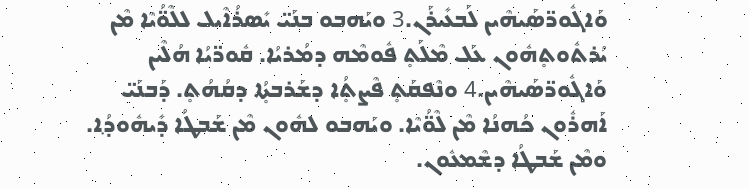ܘܰܐܓܽܘܖ̈ܣܰܝܗܶܝܢ ܠܰܒܥܺܝܪܰܢ.3 ܘܝܰܗܒܘ ܒܢܰܝ̈ ܝܺܣܪܳܐܶܝܠ ܠܠܶܘ̈ܳܝܶܐ ܡܶܢ ܝܳܪܬܽܘܬ̥ܗܽܘܢ ܥܰܠ ܡܶܠܰܬ̥ ܦܽܘܡܶܗ ܕܡܳܪܝܳܐ. ܩܽܘܖ̈ܝܳܐ ܗܳܠܶܝܢ ܘܰܐܓܽܘܖ̈ܣܰܝܗܶܝܢ.4 ܘܢܶܦܩܰܬ̥ ܦܶܨܬ̥ܳܐ ܕܫܰܪܒܬ̥ܳܐ ܕܩܳܗܳܬ̥. ܕܰܒܢܰܝ̈ ܐܰܗܪܽܘܢ ܟܳܗܢܳܐ ܡܶܢ ܠܶܘ̈ܳܝܶܐ. ܘܝܰܗܒܘ ܠܗܽܘܢ ܡܶܢ ܫܰܒܛܳܐ ܕܺܝܗܽܘܕ݂ܳܐ. ܘܡܶܢ ܫܰܒܛܳܐ ܕܫܶܡܥܽܘܢ.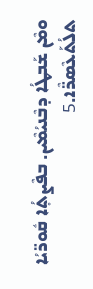ܘܡܶܢ ܫܰܒܛܳܐ ܕܒܶܢܝܳܡܶܝܢ. ܒܦܶܨܬ̥ܳܐ ܩܽܘܖ̈ܝܳܐ ܬܠܳܬܰܥܶܣܖ̈ܶܐ.5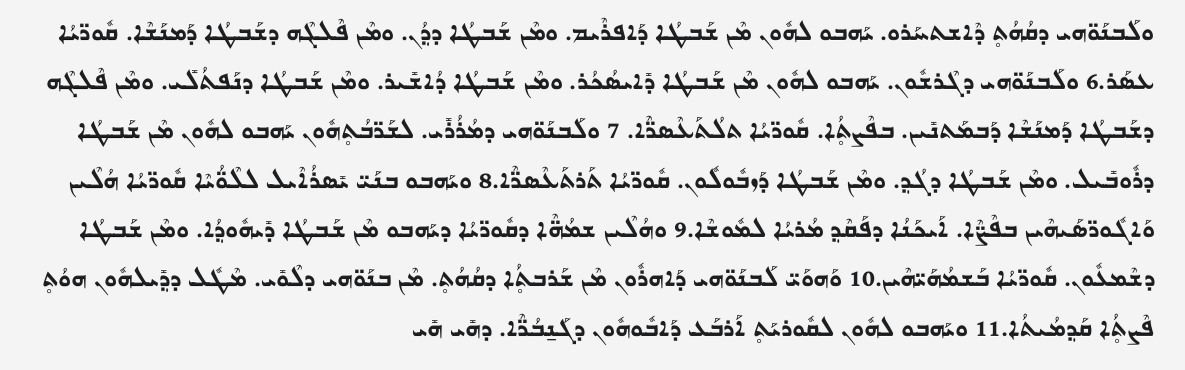ܘܠܰܒܢܰܘ̈ܗܝ ܕܩܳܗܳܬ̥ ܕܶܐܫܬܚܰܪܘ. ܝܰܗܒܘ ܠܗܽܘܢ ܡܶܢ ܫܰܒܛܳܐ ܕܰܐܦܪܶܝܡ. ܘܡܶܢ ܫܰܒܛܳܐ ܕܕ݂ܳܢ. ܘܡܶܢ ܦܶܠܓܶܗ ܕܫܰܒܛܳܐ ܕܰܡܢܰܫܶܐ. ܩܽܘܖ̈ܝܳܐ ܥܣܰܪ.6 ܘܠܰܒܢܰܘ̈ܗܝ ܕܓܶܪܫܽܘܢ. ܝܰܗܒܘ ܠܗܽܘܢ ܡܶܢ ܫܰܒܛܳܐ ܕܺܐܝܣܳܟܳܪ. ܘܡܶܢ ܫܰܒܛܳܐ ܕܳܐܫܺܝܪ. ܘܡܶܢ ܫܰܒܛܳܐ ܕܢܰܦܬܳܠܺܝ. ܘܡܶܢ ܦܶܠܓܶܗ ܕܫܰܒܛܳܐ ܕܰܡܢܰܫܶܐ ܕܰܒܡܰܬܢܺܝܢ. ܒܦܶܨܬ̥ܳܐ. ܩܽܘܖ̈ܝܳܐ ܬܠܳܬܰܥܶܣܖ̈ܶܐ. 7 ܘܠܰܒܢܰܘ̈ܗܝ ܕܡܳܪܳܪܺܝ. ܠܫܰܖ̈ܒܳܬ̥ܗܽܘܢ ܝܰܗܒܘ ܠܗܽܘܢ ܡܶܢ ܫܰܒܛܳܐ ܕܪܽܘܒܺܝܠ. ܘܡܶܢ ܫܰܒܛܳܐ ܕܓܳܕ݂. ܘܡܶܢ ܫܰܒܛܳܐ ܕܰܙܒܽܘܠܽܘܢ. ܩܽܘܖ̈ܝܳܐ ܬܰܪܬܰܥܶܣܖ̈ܶܐ.8 ܘܝܰܗܒܘ ܒܢܰܝ̈ ܝܺܣܪܳܐܶܝܠ ܠܠܶܘ̈ܳܝܶܐ ܩܽܘܖ̈ܝܳܐ ܗܳܠܶܝܢ ܘܰܐܓܽܘܖ̈ܣܰܝܗܶܝܢ ܒܦܶܨ̈ܶܐ. ܐܰܝܟܰܢܳܐ ܕܦܰܩܶܕ݂ ܡܳܪܝܳܐ ܠܡܽܘܫܶܐ.9 ܘܗܳܠܶܝܢ ܫܡܳܗ̈ܶܐ ܕܩܽܘܖ̈ܝܳܐ ܕܝܰܗܒܘ ܡܶܢ ܫܰܒܛܳܐ ܕܺܝܗܽܘܕ݂ܳܐ. ܘܡܶܢ ܫܰܒܛܳܐ ܕܫܶܡܥܽܘܢ. ܩܽܘܖ̈ܝܳܐ ܒܰܫܡܳܗܰܝ̈ܗܶܝܢ.10 ܘܰܗܘܰܝ̈ ܠܰܒܢܰܘ̈ܗܝ ܕܰܐܗܪܽܘܢ ܡܶܢ ܫܰܪܒܬ̥ܳܐ ܕܩܳܗܳܬ̥. ܡܶܢ ܒܢܰܘ̈ܗܝ ܕܠܶܘܺܝ. ܡܶܛܽܠ ܕܕ݂ܺܝܠܗܽܘܢ ܗܘܳܬ̥ ܦܶܨܬ̥ܳܐ ܩܰܕ݂ܡܳܝܬܳܐ.11 ܘܝܰܗܒܘ ܠܗܽܘܢ ܠܩܽܘܪܝܰܬ̥ ܐܰܪܒܰܥ ܕܰܐܒܽܘܗܽܘܢ ܕܓܰܢ̱ܒܳܖ̈ܶܐ. ܕܗܺܝ ܗܺܝ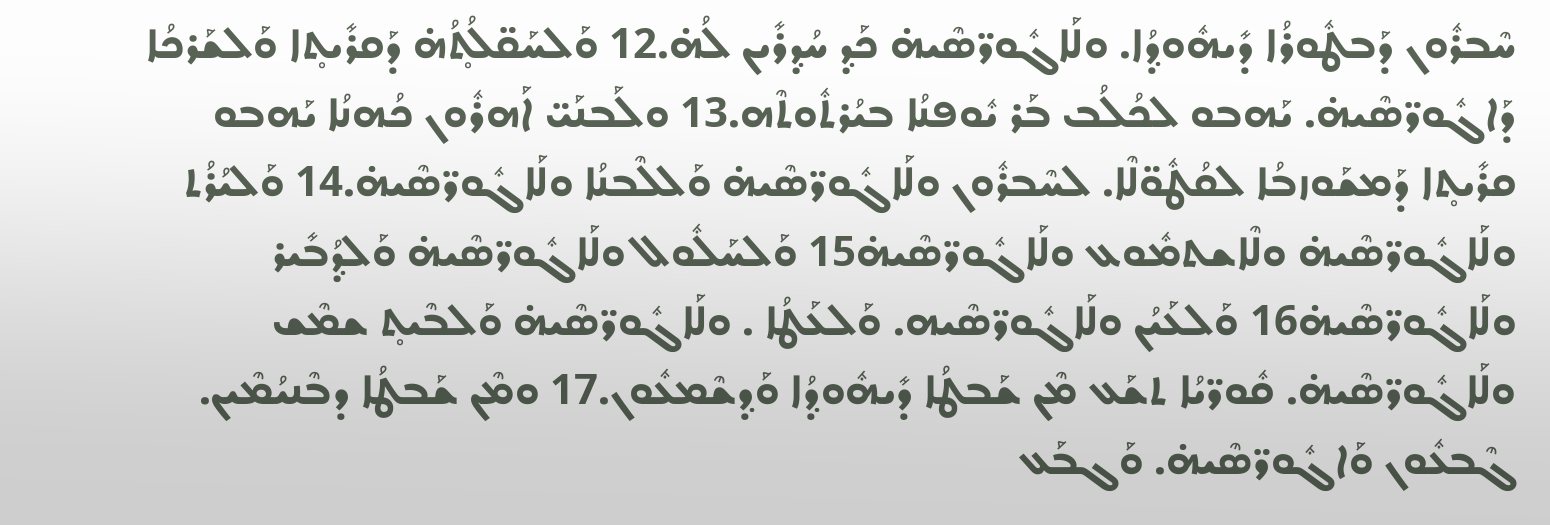ܚܶܒܪܽܘܢ ܕܰܒܛܽܘܪܳܐ ܕܺܝܗܽܘܕ݂ܳܐ. ܘܠܰܐܓܽܘܖ̈ܣܶܝܗ̇ ܟܰܕ݂ ܚܳܕ݂ܪܺܝܢ ܠܳܗ̇.12 ܘܰܠܚܰܩ̈ܠܳܬ̥ܳܗ̇ ܕܰܩܪܺܝܬ̥ܐ ܘܰܠܫܰܪܟܳܐ ܕܰܐܓܽܘܖ̈ܣܶܝܗ̇. ܝܰܗܒܘ ܠܟܳܠܳܒ ܒܰܪ ܝܽܘܦܢܳܐ ܒܝܳܪܬܽܘܬܶܗ.13 ܘܠܰܒܢܰܝ̈ ܐܰܗܪܽܘܢ ܟܳܗܢܳܐ ܝܰܗܒܘ ܩܪܺܝܬ̥ܐ ܕܰܡܫܰܘܙܒܳܐ ܠܩܳܛܽܘ̈ܠܶܐ. ܠܚܶܒܪܽܘܢ ܘܠܰܐܓܽܘܖ̈ܣܶܝܗ̇ ܘܰܠܠܶܒܢܳܐ ܘܠܰܐܓܽܘܖ̈ܣܶܝܗ̇.14 ܘܰܠܝܳܪܳܬ ܘܠܰܐܓܽܘܖ̈ܣܶܝܗ̇ ܘܠܶܐܫܬܡܽܘܥ ܘܠܰܐܓܽܘܖ̈ܣܶܝܗ̇15 ܘܰܠܚܰܠܽܘܠ ܘܠܰܐܓܽܘܖ̈ܣܶܝܗ̇ ܘܰܠܕ݂ܳܒܺܝܪ ܘܠܰܐܓܽܘܖ̈ܣܶܝܗ̇16 ܘܰܠܥܰܝܳܢ ܘܠܰܐܓܽܘܖ̈ܣܶܝܗ. ܘܰܠܥܰܛܳܐ . ܘܠܰܐܓܽܘܖ̈ܣܶܝܗ̇ ܘܰܠܒܶܝܬ̥ ܫܡܶܫ ܘܠܰܐܓܽܘܖ̈ܣܶܝܗ̇. ܩܽܘܖ̈ܝܳܐ ܬܫܰܥ ܡܶܢ ܫܰܒܛܳܐ ܕܺܝܗܽܘܕ݂ܳܐ ܘܰܕ݂ܫܶܡܥܽܘܢ.17 ܘܡܶܢ ܫܰܒܛܳܐ ܕܒܶܢܝܳܡܶܝܢ. ܓܶܒܥܽܘܢ ܘܰܐܓܽܘܖ̈ܣܶܝܗ̇. ܘܰܓܒܰܥ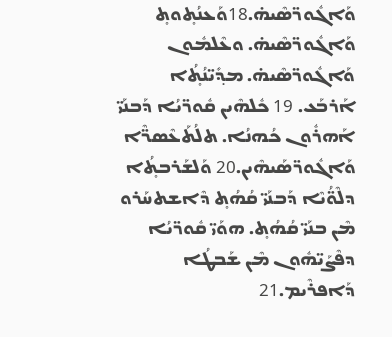ܘܰܐܓܽܘܖ̈ܣܶܝܗ̇.18ܘܰܥܢܳܬ̥ܘܬ̥ ܘܰܐܓܽܘܖ̈ܣܶܝܗ̇. ܘܥܶܠܡܽܘܢ ܘܰܐܓܽܘܖ̈ܣܶܝܗ̇. ܡܕ݂ܺܝ̈ܢܳܬ̥ܳܐ ܐܰܪܒܰܥ. 19 ܟܽܠܗܶܝܢ ܩܽܘܖ̈ܝܳܐ ܕܰܒܢܰܝ̈ ܐܰܗܪܽܘܢ ܟܳܗܢܳܐ. ܬܠܳܬܰܥܶܣܖ̈ܶܐ ܘܰܐܓܽܘܖ̈ܣܰܝܗܶܝܢ.20 ܘܰܠܫܰܪܒܬ̥ܳܐ ܕܠܶܘ̈ܳܝܶܐ ܕܰܒܢܰܝ̈ ܩܳܗܳܬ̥ ܕܶܐܫܬܚܰܪܘ ܡܶܢ ܒܢܰܝ̈ ܩܳܗܳܬ̥. ܗܘܰܝ̈ ܩܽܘܖ̈ܝܳܐ ܕܦܶܨܰܝ̈ܗܽܘܢ ܡܶܢ ܫܰܒܛܳܐ ܕܰܐܦܪܶܝܡ.21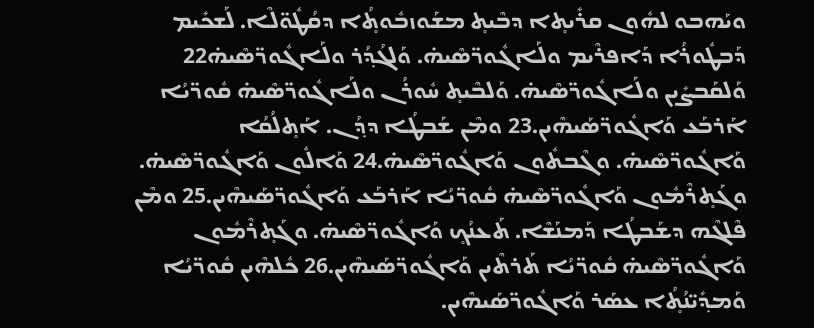ܘܝܰܗܒܘ ܠܗܽܘܢ ܩܪܺܝܬ̥ܐ ܕܒܶܝܬ̥ ܡܫܰܘܙܒܽܘܬ̥ܳܐ ܕܩܳܛܽܘ̈ܠܶܐ. ܠܰܫܟܺܝܡ ܕܰܒܛܽܘܪܳܐ ܕܰܐܦܪܶܝܡ ܘܠܰܐܓܽܘܖ̈ܣܶܝܗ̇. ܘܰܠܓܳܕ݂ܳܪ ܘܠܰܐܓܽܘܖ̈ܣܶܝܗ̇22 ܘܰܠܩܰܒܨܺܝܢ ܘܠܰܐܓܽܘܖ̈ܣܶܝܗ̇. ܘܰܠܒܶܝܬ̥ ܚܽܘܪܳܢ ܘܠܰܐܓܽܘܖ̈ܣܶܝܗ̇ ܩܽܘܖ̈ܝܳܐ ܐܰܪܒܰܥ ܘܰܐܓܽܘܖ̈ܣܰܝܗܶܝܢ.23 ܘܡܶܢ ܫܰܒܛܳܐ ܕܕ݂ܳܢ. ܐܰܬ̥ܠܳܩܳܐ ܘܰܐܓܽܘܖ̈ܣܶܝܗ̇. ܘܓܶܒܬܽܘܢ ܘܰܐܓܽܘܖ̈ܣܶܝܗ̇.24 ܘܰܐܠܽܘܢ ܘܰܐܓܽܘܖ̈ܣܶܝܗ̇. ܘܓܰܬ̥ܪܶܡܽܘܢ ܘܰܐܓܽܘܖ̈ܣܶܝܗ̇ ܩܽܘܖ̈ܝܳܐ ܐܰܪܒܰܥ ܘܰܐܓܽܘܖ̈ܣܰܝܗܶܝܢ.25 ܘܡܶܢ ܦܶܠܓܶܗ ܕܫܰܒܛܳܐ ܕܰܡܢܰܫܶܐ. ܬܰܥܢܳܟ̥ ܘܰܐܓܽܘܖ̈ܣܶܝܗ̇. ܘܓܰܬ̥ܪܶܡܽܘܢ ܘܰܐܓܽܘܖ̈ܣܶܝܗ̇ ܩܽܘܖ̈ܝܳܐ ܬܰܪܬܶܝܢ ܘܰܐܓܽܘܖ̈ܣܰܝܗܶܝܢ.26 ܟܽܠܗܶܝܢ ܩܽܘܖ̈ܝܳܐ ܘܰܡܕ݂ܺܝ̈ܢܳܬ̥ܳܐ ܥܣܰܪ ܘܰܐܓܽܘܖ̈ܣܰܝܗܶܝܢ.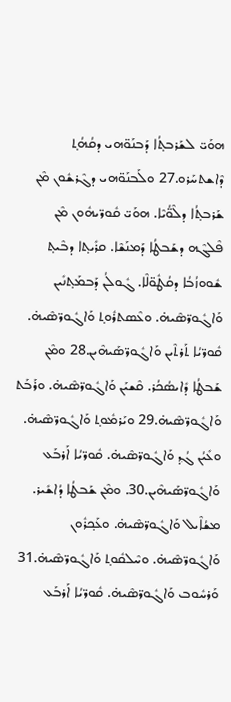ܗܘܰܝ̈ ܠܫܰܪܒܬ̥ܳܐ ܕܰܒܢܰܘ̈ܗܝ ܕܩܳܗܳܬ̥ ܕܶܐܫܬܚܰܪܘ.27 ܘܠܰܒܢܰܘ̈ܗܝ ܕܓܶܪܫܽܘܢ ܡܶܢ ܫܰܪܒܬ̥ܳܐ ܕܠܶܘ̈ܳܝܶܐ. ܗܘܰܝ̈ ܩܽܘܖ̈ܝܗܽܘܢ ܡܶܢ ܦܶܠܓܶܗ ܕܫܰܒܛܳܐ ܕܰܡܢܰܫܶܐ. ܩܪܺܝܬ̥ܐ ܕܒܶܝܬ̥ ܫܽܘܘܙܳܒܳܐ ܕܩܳܛܽܘ̈ܠܶܐ. ܓܽܘܠܳܢ ܕܰܒܡܰܬ̥ܢܺܝܢ ܘܰܐܓܽܘܖ̈ܣܶܝܗ̇. ܘܥܶܣܬܪܽܘܬ̥ ܘܰܐܓܽܘܖ̈ܣܶܝܗ̇. ܩܽܘܖ̈ܝܳܐ ܬܰܪܬܶܝܢ ܘܰܐܓܽܘܖ̈ܣܰܝܗܶܝܢ.28 ܘܡܶܢ ܫܰܒܛܳܐ ܕܺܐܝܣܳܟܳܪ. ܩܶܫܝܰܢ ܘܰܐܓܽܘܖ̈ܣܶܝܗ̇. ܘܪܰܒܰܬ ܘܰܐܓܽܘܖ̈ܣܶܝܗ̇.29 ܘܝܰܪܡܽܘܬ̥ ܘܰܐܓܽܘܖ̈ܣܶܝܗ̇. ܘܥܺܝܳܢ ܓܳܕ݂ ܘܰܐܓܽܘܖ̈ܣܶܝܗ̇. ܩܽܘܖ̈ܝܳܐ ܐܰܪܒܰܥ ܘܰܐܓܽܘܖ̈ܣܰܝܗܶܝܢ.30. ܘܡܶܢ ܫܰܒܛܳܐ ܕܳܐܫܺܝܪ. ܡܫܳܐܶܝܠ ܘܰܐܓܽܘܖ̈ܣܶܝܗ̇. ܘܥܰܟ̥ܪܽܘܢ ܘܰܐܓܽܘܖ̈ܣܶܝܗ̇. ܘܚܶܠܩܽܘܬ̥ ܘܰܐܓܽܘܖ̈ܣܶܝܗ̇.31 ܘܰܪܚܽܘܒ ܘܰܐܓܽܘܖ̈ܣܶܝܗ̇. ܩܽܘܖ̈ܝܳܐ ܐܰܪܒܰܥ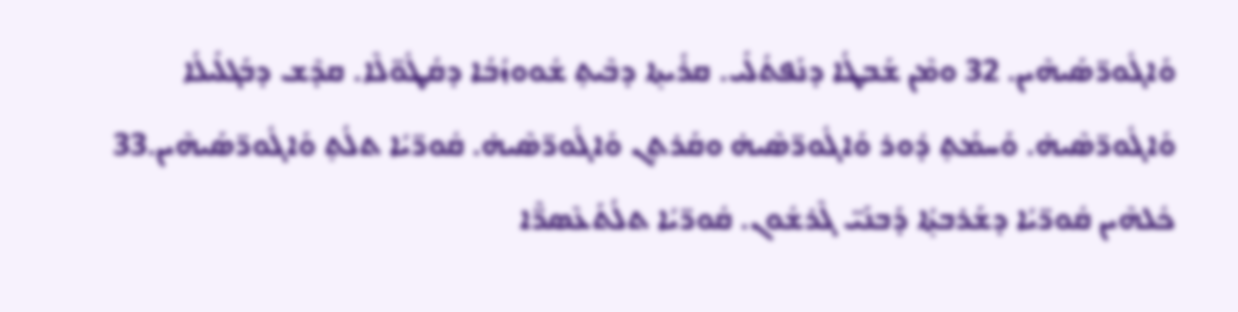ܘܰܐܓܽܘܖ̈ܣܰܝܗܶܝܢ. 32 ܘܡܶܢ ܫܰܒܛܳܐ ܕܢܰܦܬܳܠܺܝ. ܩܪܺܝܬ̥ܐ ܕܒܶܝܬ̥ ܫܽܘܘܙܳܒܳܐ ܕܩܳܛܽܘ̈ܠܶܐ. ܩܕܶܫ ܕܒܰܓܠܺܝܠܳܐ ܘܰܐܓܽܘܖ̈ܣܶܝܗ̇. ܘܰܚܡܳܬ̥ ܕܽܘܪ ܘܰܐܓܽܘܖ̈ܣܶܝܗ̇ ܘܩܰܪܬ̥ܢ ܘܰܐܓܽܘܖ̈ܣܶܝܗ̇. ܩܽܘܖ̈ܝܳܐ ܬܠܳܬ̥ ܘܰܐܓܽܘܖ̈ܣܰܝܗܶܝܢ.33 ܟܽܠܗܶܝܢ ܩܽܘܖ̈ܝܳܐ ܕܫܰܪܒܬ̥ܳܐ ܕܰܒܢܰܝ̈ ܓܶܪܫܽܘܢ. ܩܽܘܖ̈ܝܳܐ ܬܠܳܬܰܥܶܣܖ̈ܶܐ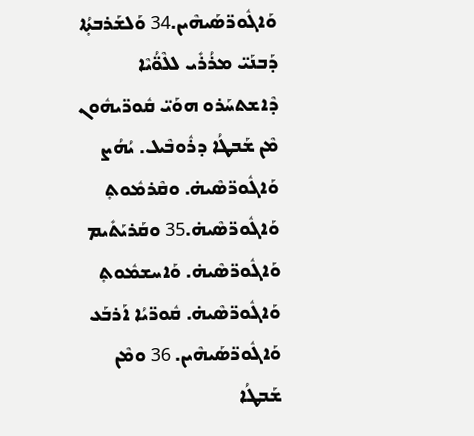ܘܰܐܓܽܘܖ̈ܣܰܝܗܶܝܢ.34 ܘܰܠܫܰܪܒܬ̥ܳܐ ܕܰܒܢܰܝ̈ ܡܪܳܪܺܝ ܠܠܶܘ̈ܳܝܶܐ ܕܶܐܫܬܚܰܪܘ ܗܘܰܝ̈ ܩܽܘܖ̈ܝܗܽܘܢ ܡܶܢ ܫܰܒܛܳܐ ܕܪܽܘܒܶܝܠ. ܝܳܗܳܨ ܘܰܐܓܽܘܖ̈ܣܶܝܗ̇. ܘܩܶܪܡܽܘܬ̥ ܘܰܐܓܽܘܖ̈ܣܶܝܗ̇.35 ܘܩܰܪܝܰܬܺܝܡ ܘܰܐܓܽܘܖ̈ܣܶܝܗ̇. ܘܰܐܚܫܡܽܘܬ̥ ܘܰܐܓܽܘܖ̈ܣܶܝܗ̇. ܩܽܘܖ̈ܝܳܐ ܐܰܪܒܰܥ ܘܰܐܓܽܘܖ̈ܣܰܝܗܶܝܢ. 36 ܘܡܶܢ ܫܰܒܛܳܐ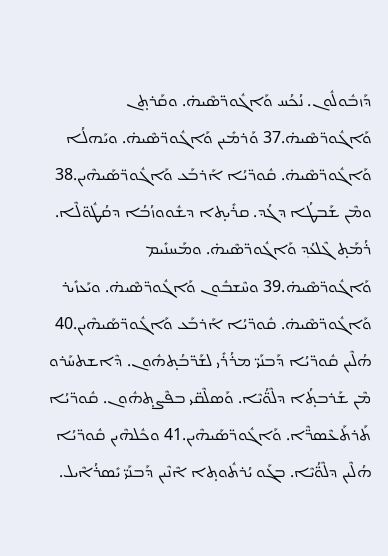ܕܰܙܒܽܘܠܽܘܢ. ܢܳܟܳܚ ܘܰܐܓܽܘܖ̈ܣܶܝܗ̇. ܘܩܰܪܬ̥ܢ ܘܰܐܓܽܘܖ̈ܣܶܝܗ̇.37 ܘܰܪܡܺܝܢ ܘܰܐܓܽܘܖ̈ܣܶܝܗ̇. ܘܝܰܗܠܳܐ ܘܰܐܓܽܘܖ̈ܣܶܝܗ̇. ܩܽܘܖ̈ܝܳܐ ܐܰܪܒܰܥ ܘܰܐܓܽܘܖ̈ܣܰܝܗܶܝܢ.38 ܘܡܶܢ ܫܰܒܛܳܐ ܕܓܳܕ. ܩܪܺܝܬ̥ܐ ܕܫܽܘܘܙܳܒܳܐ ܕܩܳܛܽܘ̈ܠܶܐ. ܪܳܡܰܬ̥ ܓܶܠܥܳܕ݂ ܘܰܐܓܽܘܖ̈ܣܶܝܗ̇. ܘܡܰܚܢܺܝܡ ܘܰܐܓܽܘܖ̈ܣܶܝܗ̇.39 ܘܚܶܫܒܽܘܢ ܘܰܐܓܽܘܖ̈ܣܶܝܗ̇. ܘܝܰܥܙܺܝܪ ܘܰܐܓܽܘܖ̈ܣܶܝܗ̇. ܩܽܘܖ̈ܝܳܐ ܐܰܪܒܰܥ ܘܰܐܓܽܘܖ̈ܣܰܝܗܶܝܢ.40 ܗܳܠܶܝܢ ܩܽܘܖ̈ܝܳܐ ܕܰܒܢܰܝ̈ ܡܪܳܪܺܝ ܠܫܰܖ̈ܒܳܬ̥ܗܽܘܢ. ܕܶܐܫܬܚܰܪܘ ܡܶܢ ܫܰܪܒܬ̥ܳܐ ܕܠܶܘ̈ܳܝܶܐ. ܘܰܣܠܶܩ̈ܝ ܒܦܶܨܬ̥ܗܽܘܢ. ܩܽܘܖ̈ܝܳܐ ܬܰܪܬܰܥܶܣܖ̈ܶܐ. ܘܰܐܓܽܘܖ̈ܣܰܝܗܶܝܢ.41 ܘܟܽܠܗܶܝܢ ܩܽܘܖ̈ܝܳܐ ܗܳܠܶܝܢ ܕܠܶܘ̈ܳܝܶܐ. ܒܓܰܘ ܝܳܪܬܽܘܬ̥ܐ ܐܶܢܶܝܢ ܕܰܒܢܰܝ̈ ܝܺܣܪܳܐܶܝܠ.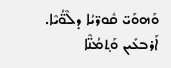ܘܰܗܘܰܝ̈ ܩܽܘܖ̈ܝܳܐ ܕܠܶܘ̈ܳܝܶܐ. ܐܰܪܒܥܺܝܢ ܘܰܬ̥ܡܳܢ̈ܶܐ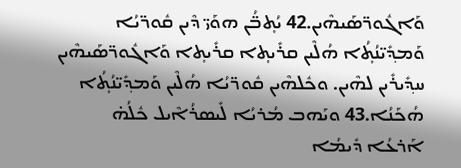ܘܰܐܓܽܘܖ̈ܣܰܝܗܶܝܢ.42 ܝܳܬ̥ܒ̈ܳܢ ܗܘܰܝ̈ ܕܶܝܢ ܩܽܘܖ̈ܝܳܐ ܘܰܡܕ݂ܺܝ̈ܢܳܬ̥ܳܐ ܗܳܠܶܝܢ ܩܪܺܝܬ̥ܐ ܩܪܺܝܬ̥ܐ ܘܰܐܓܽܘܖ̈ܣܰܝܗܶܝܢ ܚܕ݂ܺܝܪܺܝܢ ܠܗܶܝܢ. ܘܟܽܠܗܶܝܢ ܩܽܘܖ̈ܝܳܐ ܗܳܠܶܝܢ ܘܰܡܕ݂ܺܝ̈ܢܳܬ̥ܳܐ ܗܳܟܰܢܳܐ.43 ܘܝܰܗܒ ܡܳܪܝܳܐ ܠܺܝܣܪܳܐܶܝܠ ܟܽܠܳܗ̇ ܐܰܪܥܳܐ ܕܺܝܡܳܐ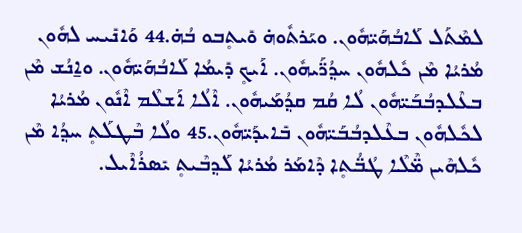ܠܡܶܬܰܠ ܠܰܐܒܳܗܰܝ̈ܗܽܘܢ. ܘܝܰܪܬܽܘܗ̇ ܘܺܝܬ̥ܒܘ ܒܳܗ̇.44 ܘܰܐܢܺܝܚ ܠܗܽܘܢ ܡܳܪܝܳܐ ܡܶܢ ܟܽܠܗܽܘܢ ܚܕ݂ܳܖ̈ܰܝܗܽܘܢ. ܐܰܝܟ̥ ܕܺܝܡܳܐ ܠܰܐܒܳܗܰܝ̈ܗܽܘܢ. ܘܐ̱ܢܳܫ ܡܶܢ ܒܥܶܠܕܒܳܒܰܝ̈ܗܽܘܢ ܠܳܐ ܩܳܡ ܩܕ݂ܳܡܰܝܗܽܘܢ. ܐܶܠܳܐ ܐܰܫܠܶܡ ܐܶܢܽܘܢ ܡܳܪܝܳܐ ܠܟܽܠܗܽܘܢ ܒܥܶܠܕܒܳܒܰܝ̈ܗܽܘܢ ܒܺܐܝܕܰܝ̈ܗܽܘܢ.45 ܘܠܳܐ ܒܶܛܠܰܬ̥ ܚܕ݂ܳܐ ܡܶܢ ܟܽܠܗܶܝܢ ܡ̈ܶܠܶܐ ܛܳܒ̈ܳܬ̥ܐ ܕܶܐܡܰܪ ܡܳܪܝܳܐ ܠܰܕ݂ܒܶܝܬ̥ ܝܺܣܪܳܐܶܝܠ.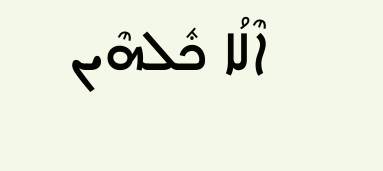ܐܶܠܳܐ ܟܽܠܗܶܝܢ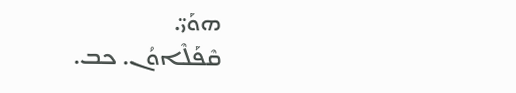ܗܘܰܝ̈.
ܩܶܦܰܠܶܐܘܳܢ. ܟܒ.